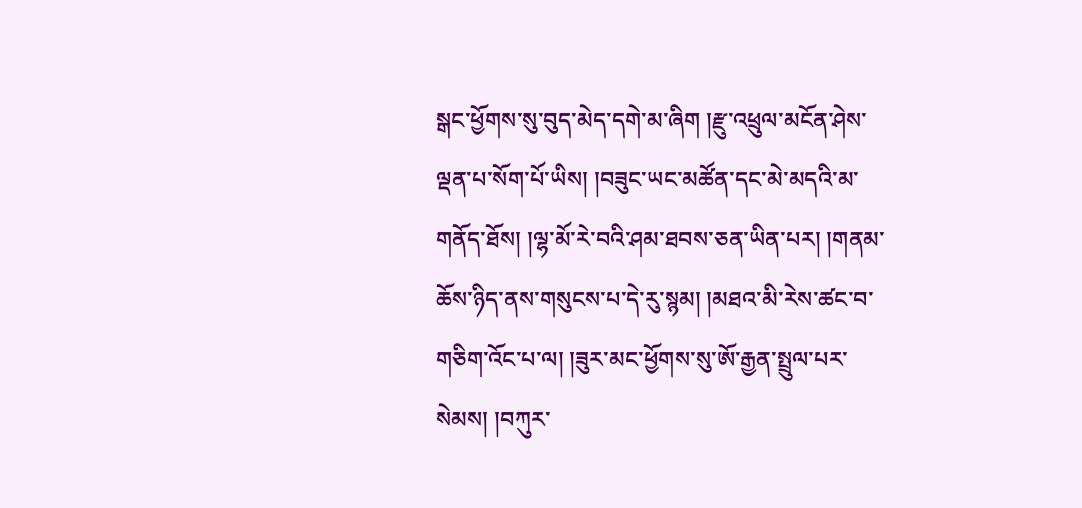སྒང་ཕྱོགས་སུ་བུད་མེད་དགེ་མ་ཞིག །རྫུ་འཕྲུལ་མངོན་ཤེས་ལྡན་པ་སོག་པོ་ཡིས། །བཟུང་ཡང་མཚོན་དང་མེ་མདའི་མ་གནོད་ཐོས། །ལྷ་མོ་རེ་བའི་ཤམ་ཐབས་ཅན་ཡིན་པར། །གནམ་ཆོས་ཉིད་ནས་གསུངས་པ་དེ་རུ་སྙམ། །མཐའ་མི་རེས་ཚང་བ་གཅིག་འོང་པ་ལ། །ཟུར་མང་ཕྱོགས་སུ་ཨོ་རྒྱན་སྤྲུལ་པར་སེམས། །བཀུར་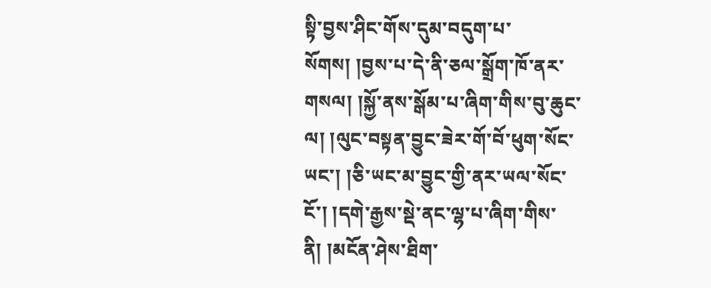སྟི་བྱས་ཤིང་གོས་དུམ་བདུག་པ་སོགས། །བྱས་པ་དེ་ནི་ཅལ་སྒྲོག་ཁོ་ནར་གསལ། །སྐྱོ་ནས་སྒོམ་པ་ཞིག་གིས་བུ་ཆུང་ལ། །ལུང་བསྟན་བྱུང་ཟེར་གོ་བོ་ཕུག་སོང་ཡང་། །ཅི་ཡང་མ་བྱུང་གྱི་ནར་ཡལ་སོང་ངོ་། །དགེ་རྒྱས་སྡེ་ནང་ལྷ་པ་ཞིག་གིས་ནི། །མངོན་ཤེས་ཐིག་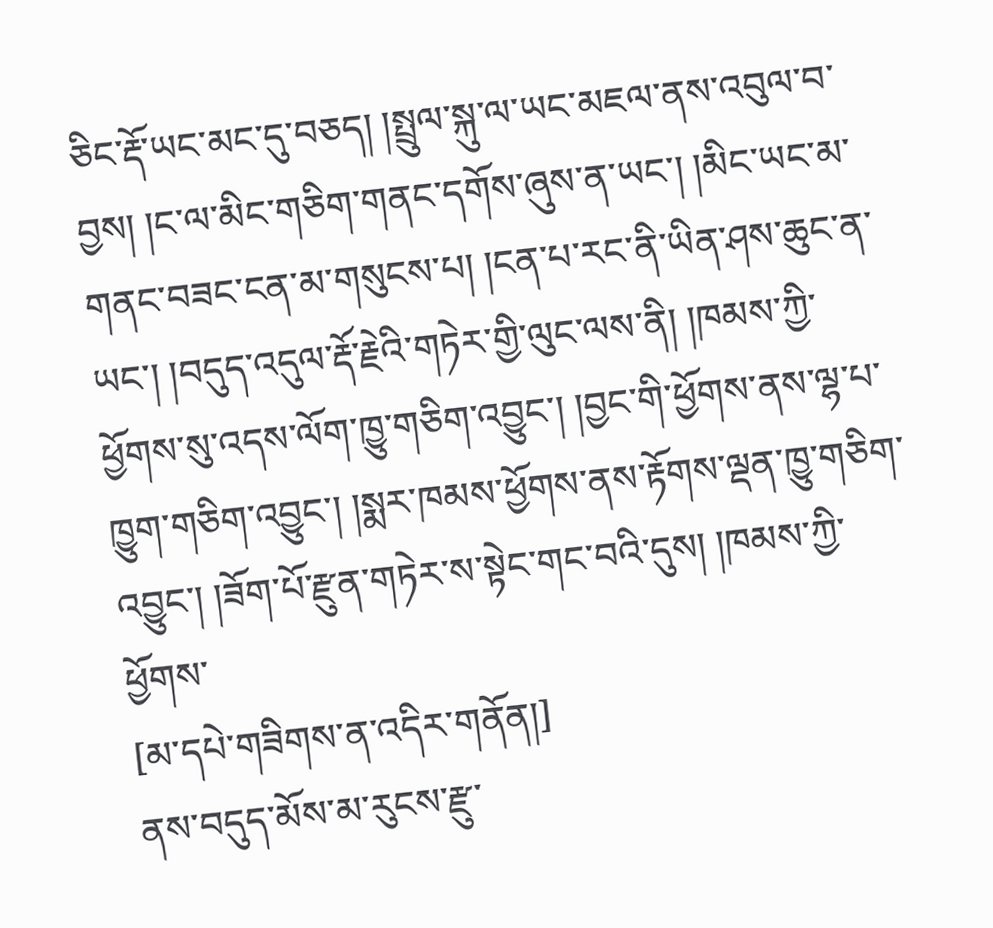ཅིང་རྡོ་ཡང་མང་དུ་བཅད། །སྤྲུལ་སྐུ་ལ་ཡང་མཇལ་ནས་འབུལ་བ་བྱས། །ང་ལ་མིང་གཅིག་གནང་དགོས་ཞུས་ན་ཡང་། །མིང་ཡང་མ་གནང་བཟང་ངན་མ་གསུངས་པ། །ངན་པ་རང་ནི་ཡིན་ཤས་ཆུང་ན་ཡང་། །བདུད་འདུལ་རྡོ་རྗེའི་གཏེར་གྱི་ལུང་ལས་ནི། །ཁམས་ཀྱི་ཕྱོགས་སུ་འདས་ལོག་ཁྱུ་གཅིག་འབྱུང་། །བྱང་གི་ཕྱོགས་ནས་ལྷ་པ་ཁྱུག་གཅིག་འབྱུང་། །སྨར་ཁམས་ཕྱོགས་ནས་རྟོགས་ལྡན་ཁྱུ་གཅིག་འབྱུང་། །ཟོག་པོ་རྫུན་གཏེར་ས་སྟེང་གང་བའི་དུས། །ཁམས་ཀྱི་ཕྱོགས་
[མ་དཔེ་གཟིགས་ན་འདིར་གནོན།]
ནས་བདུད་མོས་མ་རུངས་རྫུ་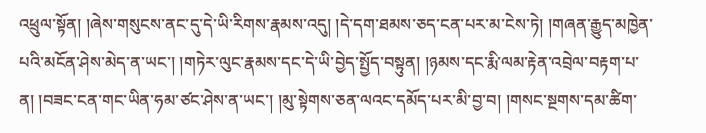འཕྲུལ་སྟོན། །ཞེས་གསུངས་ནང་དུ་དེ་ཡི་རིགས་རྣམས་འདུ། །དེ་དག་ཐམས་ཅད་ངན་པར་མ་ངེས་ཏེ། །གཞན་རྒྱུད་མཁྱེན་པའི་མངོན་ཤེས་མེད་ན་ཡང་། །གཏེར་ལུང་རྣམས་དང་དེ་ཡི་བྱེད་སྤྱོད་བསྟུན། །ཉམས་དང་རྨི་ལམ་རྟེན་འབྲེལ་བརྟག་པ་ན། །བཟང་ངན་གང་ཡིན་ཧམ་ཙང་ཤེས་ན་ཡང་། །མུ་སྟེགས་ཅན་ལའང་དམོད་པར་མི་བྱ་བ། །གསང་སྔགས་དམ་ཚིག་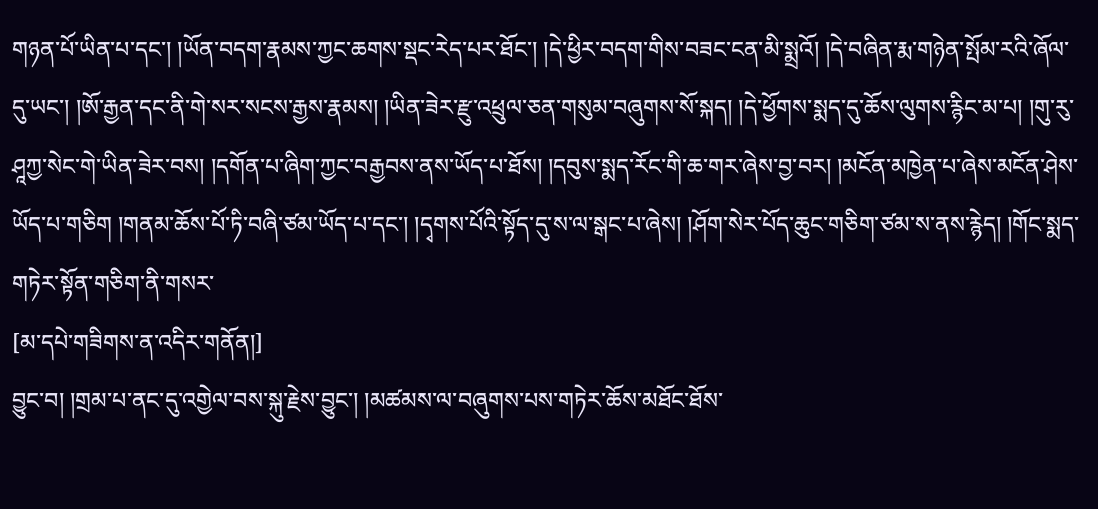གཉན་པོ་ཡིན་པ་དང་། །ཡོན་བདག་རྣམས་ཀྱང་ཆགས་སྡང་རེད་པར་ཐོང་། །དེ་ཕྱིར་བདག་གིས་བཟང་ངན་མི་སྨྲའོ། །དེ་བཞིན་རྨ་གཉེན་སྤོམ་རའི་ཞོལ་དུ་ཡང་། །ཨོ་རྒྱན་དང་ནི་གེ་སར་སངས་རྒྱས་རྣམས། །ཡིན་ཟེར་རྫུ་འཕྲུལ་ཅན་གསུམ་བཞུགས་སོ་སྐད། །དེ་ཕྱོགས་སྨད་དུ་ཆོས་ལུགས་རྙིང་མ་པ། །གུ་རུ་ཤཱཀྱ་སེང་གེ་ཡིན་ཟེར་བས། །དགོན་པ་ཞིག་ཀྱང་བརྒྱབས་ནས་ཡོད་པ་ཐོས། །དབུས་སྨད་རོང་གི་ཆ་གར་ཞེས་བྱ་བར། །མངོན་མཁྱེན་པ་ཞེས་མངོན་ཤེས་ཡོད་པ་གཅིག །གནམ་ཆོས་པོ་ཏི་བཞི་ཙམ་ཡོད་པ་དང་། །དྭགས་པོའི་སྟོད་དུ་ས་ལ་སྒང་པ་ཞེས། །ཤོག་སེར་པོད་ཆུང་གཅིག་ཙམ་ས་ནས་རྙེད། །གོང་སྨད་གཏེར་སྟོན་གཅིག་ནི་གསར་
[མ་དཔེ་གཟིགས་ན་འདིར་གནོན།]
བྱུང་བ། །གྲམ་པ་ནང་དུ་འགྱེལ་བས་སྐུ་རྗེས་བྱུང་། །མཚམས་ལ་བཞུགས་པས་གཏེར་ཆོས་མཐོང་ཐོས་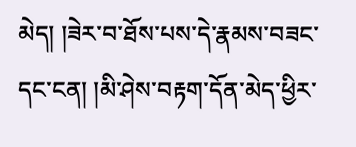མེད། །ཟེར་བ་ཐོས་པས་དེ་རྣམས་བཟང་དང་ངན། །མི་ཤེས་བརྟག་དོན་མེད་ཕྱིར་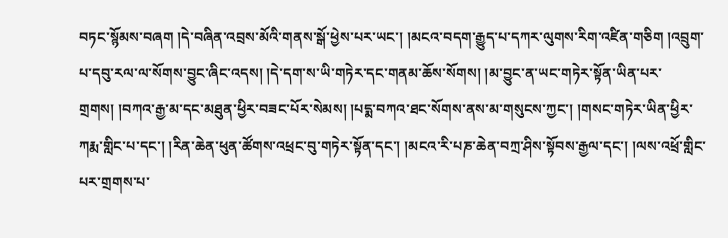བཏང་སྙོམས་བཞག །དེ་བཞིན་འབྲས་མོའི་གནས་སྒོ་ཕྱེས་པར་ཡང་། །མངའ་བདག་རྒྱུད་པ་དཀར་ལུགས་རིག་འཛིན་གཅིག །འབྲུག་པ་དབུ་རལ་ལ་སོགས་བྱུང་ཞིང་འདས། །དེ་དག་ས་ཡི་གཏེར་དང་གནམ་ཆོས་སོགས། །མ་བྱུང་ན་ཡང་གཏེར་སྟོན་ཡིན་པར་གྲགས། །བཀའ་རྒྱ་མ་དང་མཐུན་ཕྱིར་བཟང་པོར་སེམས། །པདྨ་བཀའ་ཐང་སོགས་ནས་མ་གསུངས་ཀྱང་། །གསང་གཏེར་ཡིན་ཕྱིར་ཀརྨ་གླིང་པ་དང་། །རིན་ཆེན་ཕུན་ཚོགས་འཕྲང་བུ་གཏེར་སྟོན་དང་། །མངའ་རི་པཎ་ཆེན་བཀྲ་ཤིས་སྟོབས་རྒྱལ་དང་། །ལས་འཕྲོ་གླིང་པར་གྲགས་པ་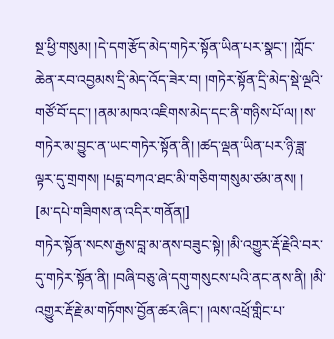སྔ་ཕྱི་གསུམ། །དེ་དག་རྩོད་མེད་གཏེར་སྟོན་ཡིན་པར་སྣང་། །ཀློང་ཆེན་རབ་འབྱམས་དྲི་མེད་འོད་ཟེར་བ། །གཏེར་སྟོན་དྲི་མེད་སྡེ་ལྔའི་གཙོ་བོ་དང་། །ནམ་མཁའ་འཇིགས་མེད་དང་ནི་གཉིས་པོ་ལ། །ས་གཏེར་མ་བྱུང་ན་ཡང་གཏེར་སྟོན་ནི། །ཚད་ལྡན་ཡིན་པར་ཉི་ཟླ་ལྟར་དུ་གྲགས། །པདྨ་བཀའ་ཐང་མི་གཅིག་གསུམ་ཙམ་ནས། །
[མ་དཔེ་གཟིགས་ན་འདིར་གནོན།]
གཏེར་སྟོན་སངས་རྒྱས་བླ་མ་ནས་བཟུང་སྟེ། །མི་འགྱུར་རྡོ་རྗེའི་བར་དུ་གཏེར་སྟོན་ནི། །བཞི་བཅུ་ཞེ་དགུ་གསུངས་པའི་ནང་ནས་ནི། །མི་འགྱུར་རྡོ་རྗེ་མ་གཏོགས་བྱོན་ཚར་ཞིང་། །ལས་འཕྲོ་གླིང་པ་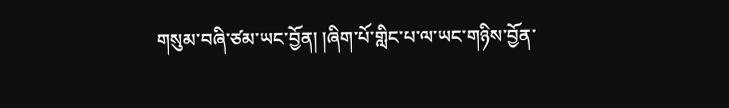གསུམ་བཞི་ཙམ་ཡང་བྱོན། །ཞིག་པོ་གླིང་པ་ལ་ཡང་གཉིས་བྱོན་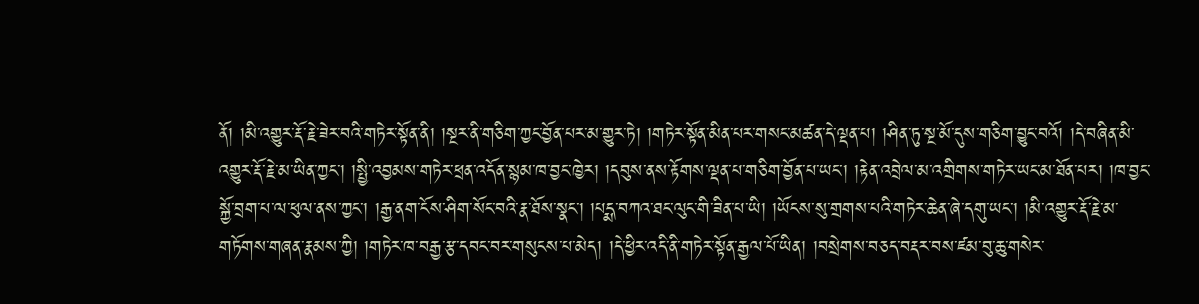ནོ། །མི་འགྱུར་རྡོ་རྗེ་ཟེར་བའི་གཏེར་སྟོན་ནི། །སྔར་ནི་གཅིག་ཀྱང་བྱོན་པར་མ་གྱུར་ཏེ། །གཏེར་སྟོན་མིན་པར་གསང་མཚན་དེ་ལྡན་པ། །ཤིན་ཏུ་སྔ་མོ་དུས་གཅིག་བྱུང་བའོ། །དེ་བཞིན་མི་འགྱུར་རྡོ་རྗེ་མ་ཡིན་ཀྱང་། །སྤྱི་འབྱམས་གཏེར་ཕྲན་འདོན་སྙམ་ཁ་བྱང་ཁྱེར། །དབུས་ནས་རྟོགས་ལྡན་པ་གཅིག་བྱོན་པ་ཡང་། །རྟེན་འབྲེལ་མ་འགྲིགས་གཏེར་ཡང་མ་ཐོན་པར། །ཁ་བྱང་སྐྱོ་བྲག་པ་ལ་ཕུལ་ནས་ཀྱང་། །རྒྱ་ནག་ངོས་ཤིག་སོང་བའི་རྣ་ཐོས་སྣང་། །པདྨ་བཀའ་ཐང་ལུང་གི་ཟིན་པ་ཡི། །ཡོངས་སུ་གྲགས་པའི་གཏེར་ཆེན་ཞེ་དགུ་ཡང་། །མི་འགྱུར་རྡོ་རྗེ་མ་གཏོགས་གཞན་རྣམས་ཀྱི། །གཏེར་ཁ་བརྒྱ་རྩ་དབང་བར་གསུངས་པ་མེད། །དེ་ཕྱིར་འདི་ནི་གཏེར་སྟོན་རྒྱལ་པོ་ཡིན། །བསྲེགས་བཅད་བརྡར་བས་ཛམ་བུ་ཆུ་གསེར་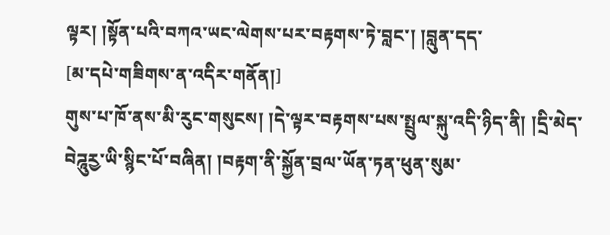ལྟར། །སྟོན་པའི་བཀའ་ཡང་ལེགས་པར་བརྟགས་ཏེ་བླང་། །བླུན་དད་
[མ་དཔེ་གཟིགས་ན་འདིར་གནོན།]
གུས་པ་ཁོ་ནས་མི་རུང་གསུངས། །དེ་ལྟར་བརྟགས་པས་སྤྲུལ་སྐུ་འདི་ཉིད་ནི། །དྲི་མེད་བེཌཱུརྱ་ཡི་སྙིང་པོ་བཞིན། །བརྟག་ནི་སྐྱོན་བྲལ་ཡོན་ཏན་ཕུན་སུམ་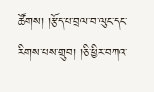ཚོགས། །རྩོད་པ་བྲལ་བ་ལུང་དང་རིགས་པས་གྲུབ། །ཅི་ཕྱིར་བཀའ་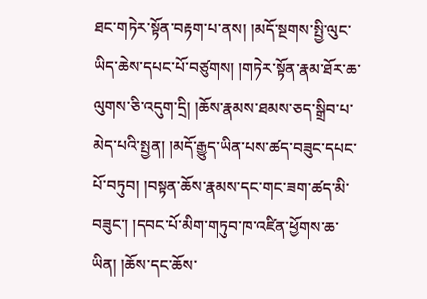ཐང་གཏེར་སྟོན་བརྟག་པ་ནས། །མདོ་སྔགས་སྤྱི་ལུང་ཡིད་ཆེས་དཔང་པོ་བཙུགས། །གཏེར་སྟོན་རྣམ་ཐོར་ཆ་ལུགས་ཅི་འདུག་དྲི། །ཆོས་རྣམས་ཐམས་ཅད་སྒྲིབ་པ་མེད་པའི་སྤྱན། །མདོ་རྒྱུད་ཡིན་པས་ཚད་བཟུང་དཔང་པོ་བཏུབ། །བསྟན་ཆོས་རྣམས་དང་གང་ཟག་ཚད་མི་བཟུང་། །དབང་པོ་མིག་གཏུབ་ཁ་འཛིན་ཕྱོགས་ཆ་ཡིན། །ཆོས་དང་ཆོས་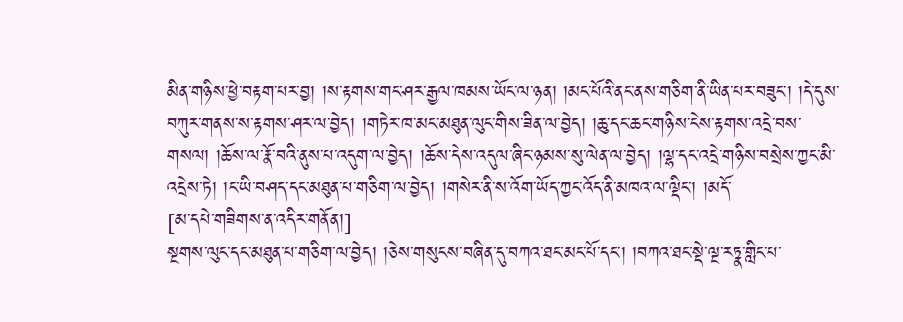མིན་གཉིས་ཕྱེ་བརྟག་པར་བྱ། །ས་རྟགས་གང་ཤར་རྒྱལ་ཁམས་ཡོང་ལ་ཉན། །མང་པོའི་ནང་ནས་གཅིག་ནི་ཡིན་པར་བཟུང་། །དེ་དུས་བཀུར་གནས་ས་རྟགས་ཤར་ལ་བྱེད། །གཏེར་ཁ་མང་མཐུན་ལུང་གིས་ཟིན་ལ་བྱེད། །ཆུ་དང་ཆང་གཉིས་ངེས་རྟགས་འདྲེ་བས་གསལ། །ཆོས་ལ་རྣོ་བའི་ནུས་པ་འདུག་ལ་བྱེད། །ཆོས་དེས་འདུལ་ཞིང་ཉམས་སུ་ལེན་ལ་བྱེད། །ལྷ་དང་འདྲེ་གཉིས་བསྲེས་ཀྱང་མི་འདྲེས་ཏེ། །ང་ཡི་བཤད་དང་མཐུན་པ་གཅིག་ལ་བྱེད། །གསེར་ནི་ས་འོག་ཡོད་ཀྱང་འོད་ནི་མཁའ་ལ་ལྡིང་། །མདོ་
[མ་དཔེ་གཟིགས་ན་འདིར་གནོན།]
སྔགས་ལུང་དང་མཐུན་པ་གཅིག་ལ་བྱེད། །ཅེས་གསུངས་བཞིན་དུ་བཀའ་ཐང་མང་པོ་དང་། །བཀའ་ཐང་སྡེ་ལྔ་རཏྣ་གླིང་པ་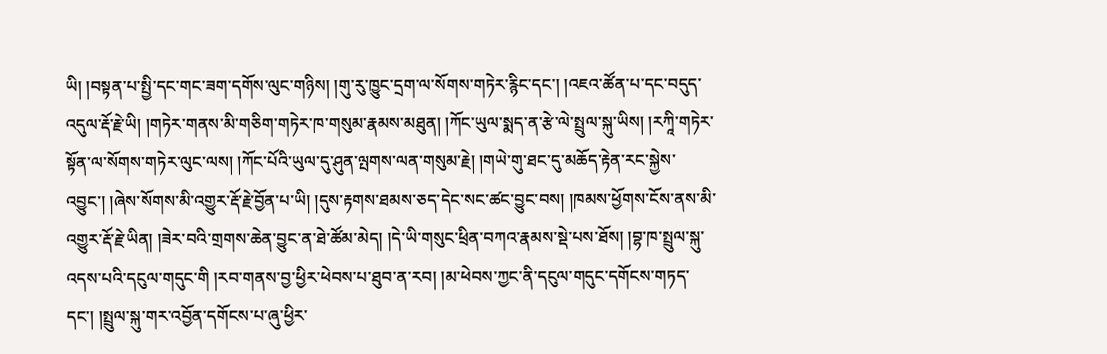ཡི། །བསྟན་པ་སྤྱི་དང་གང་ཟག་དགོས་ལུང་གཉིས། །གུ་རུ་ཁྱུང་དྲག་ལ་སོགས་གཏེར་རྙིང་དང་། །འཇའ་ཚོན་པ་དང་བདུད་འདུལ་རྡོ་རྗེ་ཡི། །གཏེར་གནས་མི་གཅིག་གཏེར་ཁ་གསུམ་རྣམས་མཐུན། །ཀོང་ཡུལ་སྨད་ན་རྩེ་ལེ་སྤྲུལ་སྐུ་ཡིས། །རཀཱི་གཏེར་སྟོན་ལ་སོགས་གཏེར་ལུང་ལས། །ཀོང་པོའི་ཡུལ་དུ་ཤུན་ལྤགས་ལན་གསུམ་རྗེ། །གཡེ་གུ་ཐང་དུ་མཆོད་རྟེན་རང་སྐྱེས་འབྱུང་། །ཞེས་སོགས་མི་འགྱུར་རྡོ་རྗེ་བྱོན་པ་ཡི། །དུས་རྟགས་ཐམས་ཅད་དེང་སང་ཚང་བྱུང་བས། །ཁམས་ཕྱོགས་ངོས་ནས་མི་འགྱུར་རྡོ་རྗེ་ཡིན། །ཟེར་བའི་གྲགས་ཆེན་བྱུང་ན་ཐེ་ཚོམ་མེད། །དེ་ཡི་གསུང་ཕྲིན་བཀའ་རྣམས་སྡེ་པས་ཐོས། །བྷ་ཁ་སྤྲུལ་སྐུ་འདས་པའི་དངུལ་གདུང་གི །རབ་གནས་བྱ་ཕྱིར་ཕེབས་པ་ཐུབ་ན་རབ། །མ་ཕེབས་ཀྱང་ནི་དངུལ་གདུང་དགོངས་གཏད་དང་། །སྤྲུལ་སྐུ་གར་འབྱོན་དགོངས་པ་ཞུ་ཕྱིར་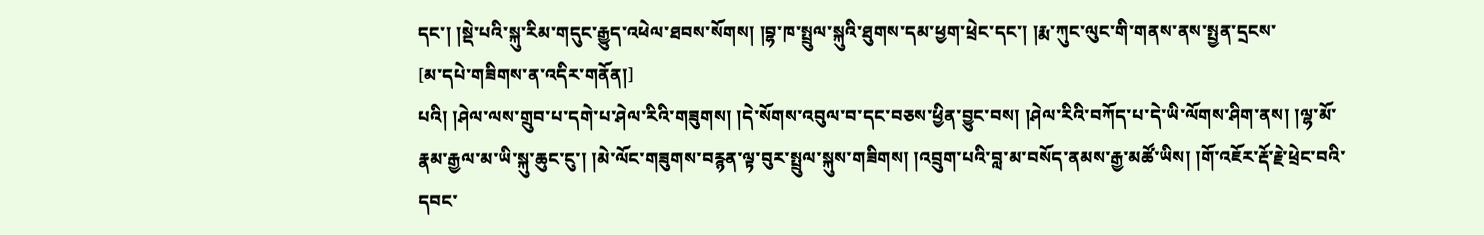དང་། །སྡེ་པའི་སྐུ་རིམ་གདུང་རྒྱུད་འཕེལ་ཐབས་སོགས། །བྷ་ཁ་སྤྲུལ་སྐུའི་ཐུགས་དམ་ཕྱག་ཕྲེང་དང་། །རྨ་ཀུང་ལུང་གི་གནས་ནས་སྤྱན་དྲངས་
[མ་དཔེ་གཟིགས་ན་འདིར་གནོན།]
པའི། །ཤེལ་ལས་གྲུབ་པ་དགེ་པ་ཤེལ་རིའི་གཟུགས། །དེ་སོགས་འབུལ་བ་དང་བཅས་ཕྱིན་བྱུང་བས། །ཤེལ་རིའི་བཀོད་པ་དེ་ཡི་ལོགས་ཤིག་ནས། །ལྷ་མོ་རྣམ་རྒྱལ་མ་ཡི་སྐུ་ཆུང་ངུ་། །མེ་ལོང་གཟུགས་བརྙན་ལྟ་བུར་སྤྲུལ་སྐུས་གཟིགས། །འབྲུག་པའི་བླ་མ་བསོད་ནམས་རྒྱ་མཚོ་ཡིས། །གོ་འཇོར་རྡོ་རྗེ་ཕྲེང་བའི་དབང་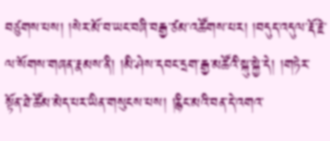བཙུགས་པས། །སེར་མོ་བ་ཡང་བཞི་བརྒྱ་ཙམ་འཚོགས་པར། །བདུད་འདུལ་རྡོ་རྗེ་ལ་སོགས་གཞན་རྣམས་ནི། །མི་ཤེས་དབང་དྲག་རྒྱ་མཚོའི་སྐུ་སྐྱེ་དེ། །གཏེར་སྟོན་ཐེ་ཚོམ་མེད་པར་ཡིན་གསུངས་པས། །རྙིང་མའི་བན་དེ་འགའ་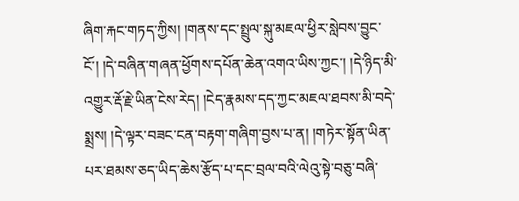ཞིག་རྐང་གཏད་ཀྱིས། །གནས་དང་སྤྲུལ་སྐུ་མཇལ་ཕྱིར་སླེབས་བྱུང་ངོ་། །དེ་བཞིན་གཞན་ཕྱོགས་དཔོན་ཆེན་འགའ་ཡིས་ཀྱང་། །དེ་ཉིད་མི་འགྱུར་རྡོ་རྗེ་ཡིན་ངེས་རེད། །ངེད་རྣམས་དད་ཀྱང་མཇལ་ཐབས་མི་བདེ་སྨྲས། །དེ་ལྟར་བཟང་ངན་བརྟག་གཞིག་བྱས་པ་ན། །གཏེར་སྟོན་ཡིན་པར་ཐམས་ཅད་ཡིད་ཆེས་རྩོད་པ་དང་བྲལ་བའི་ལེའུ་སྟེ་བཅུ་བཞི་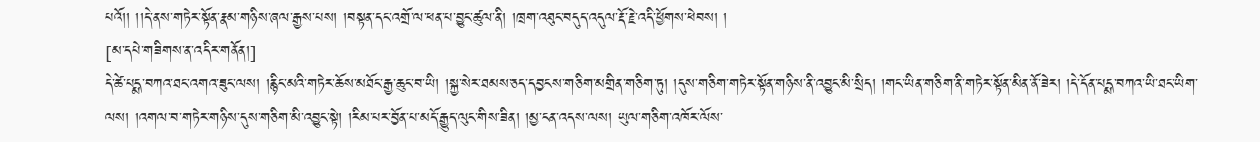པའོ།། །།དེ་ནས་གཏེར་སྟོན་རྣམ་གཉིས་ཞལ་རྒྱས་པས། །བསྟན་དང་འགྲོ་ལ་ཕན་པ་བྱུང་ཚུལ་ནི། །ཁྲག་འཐུང་བདུད་འདུལ་རྡོ་རྗེ་འདི་ཕྱོགས་ཕེབས། །
[མ་དཔེ་གཟིགས་ན་འདིར་གནོན།]
དེ་ཚེ་པདྨ་བཀའ་ཐང་འགའ་ཟུང་ལས། །རྙིང་མའི་གཏེར་ཆོས་མཐོང་རྒྱ་ཆུང་བ་ཡི། །སྐྱ་སེར་ཐམས་ཅད་དབྱངས་གཅིག་མགྲིན་གཅིག་ཏུ། །དུས་གཅིག་གཏེར་སྟོན་གཉིས་ནི་འབྱུང་མི་སྲིད། །གང་ཡིན་གཅིག་ནི་གཏེར་སྟོན་མིན་ནོ་ཟེར། །དེ་དོན་པདྨ་བཀའ་ཡི་ཐང་ཡིག་ལས། །འགལ་བ་གཏེར་གཉིས་དུས་གཅིག་མི་འབྱུང་སྟེ། །རིམ་པར་བྱོན་པ་མདོ་རྒྱུད་ལུང་གིས་ཟིན། །མྱ་ངན་འདས་ལས། ཡུལ་གཅིག་འཁོར་ལོས་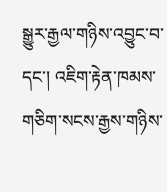སྒྱུར་རྒྱལ་གཉིས་འབྱུང་བ་དང་། འཇིག་རྟེན་ཁམས་གཅིག་སངས་རྒྱས་གཉིས་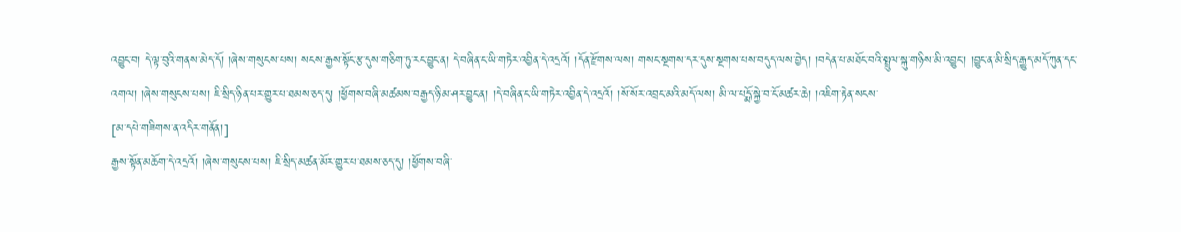འབྱུང་བ། དེ་ལྟ་བུའི་གནས་མེད་དོ། །ཞེས་གསུངས་པས། སངས་རྒྱས་སྟོང་རྩ་དུས་གཅིག་ཏུ་རང་བྱུང་ན། དེ་བཞིན་ང་ཡི་གཏེར་འབྱིན་དེ་འདྲའོ། །དོན་རྫོགས་ལས། གསང་སྔགས་དར་དུས་སྔགས་པས་བདུད་ལས་བྱེད། །བདེན་པ་མཐོང་བའི་སྤྲུལ་སྐུ་གཉིས་མི་འབྱུང་། །བྱུང་ན་མི་སྲིད་རྒྱུད་མདོ་ཀུན་དང་འགལ། །ཞེས་གསུངས་པས། ཇི་སྲིད་ཉིན་པར་གྱུར་པ་ཐམས་ཅད་དུ། །ཕྱོགས་བཞི་མཚམས་བརྒྱད་ཉི་མ་ཤར་བྱུང་ན། །དེ་བཞིན་ང་ཡི་གཏེར་འབྱིན་དེ་འདྲའོ། །སོ་སོར་འབྲང་མའི་མདོ་ལས། མི་ལ་པདྨོ་སྐྱེ་བ་ངོ་མཚར་ཆེ། །འཇིག་རྟེན་སངས་
[མ་དཔེ་གཟིགས་ན་འདིར་གནོན།]
རྒྱས་སྟོན་མཆོག་དེ་འདྲའོ། །ཞེས་གསུངས་པས། ཇི་སྲིད་མཚན་མོར་གྱུར་པ་ཐམས་ཅད་དུ། །ཕྱོགས་བཞི་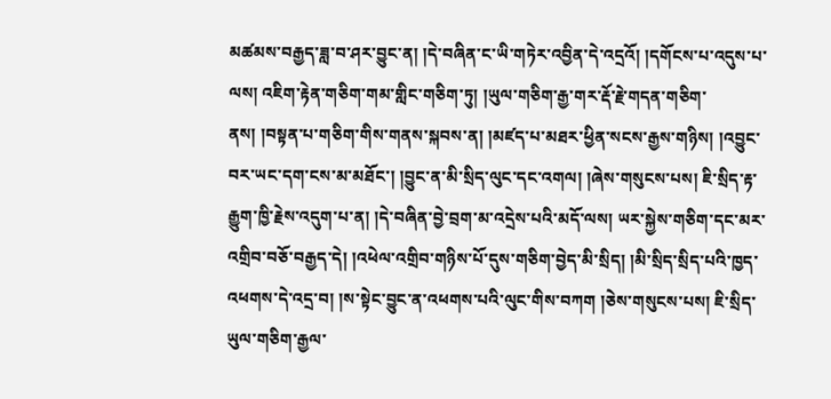མཚམས་བརྒྱད་ཟླ་བ་ཤར་བྱུང་ན། །དེ་བཞིན་ང་ཡི་གཏེར་འབྱིན་དེ་འདྲའོ། །དགོངས་པ་འདུས་པ་ལས། འཇིག་རྟེན་གཅིག་གམ་གླིང་གཅིག་ཏུ། །ཡུལ་གཅིག་རྒྱ་གར་རྡོ་རྗེ་གདན་གཅིག་ནས། །བསྟན་པ་གཅིག་གིས་གནས་སྐབས་ན། །མཛད་པ་མཐར་ཕྱིན་སངས་རྒྱས་གཉིས། །འབྱུང་བར་ཡང་དག་ངས་མ་མཐོང་། །བྱུང་ན་མི་སྲིད་ལུང་དང་འགལ། །ཞེས་གསུངས་པས། ཇི་སྲིད་རྟ་རྒྱུག་ཁྱི་རྗེས་འདུག་པ་ན། །དེ་བཞིན་བྱེ་བྲག་མ་འདྲེས་པའི་མདོ་ལས། ཡར་སྐྱེས་གཅིག་དང་མར་འགྲིབ་བཅོ་བརྒྱད་དེ། །འཕེལ་འགྲིབ་གཉིས་པོ་དུས་གཅིག་བྱེད་མི་སྲིད། །མི་སྲིད་སྲིད་པའི་ཁྱད་འཕགས་དེ་འདྲ་བ། །ས་སྟེང་བྱུང་ན་འཕགས་པའི་ལུང་གིས་བཀག །ཅེས་གསུངས་པས། ཇི་སྲིད་ཡུལ་གཅིག་རྒྱལ་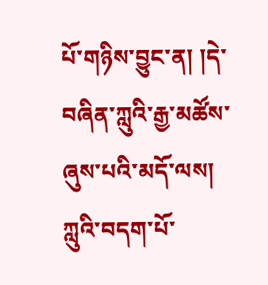པོ་གཉིས་བྱུང་ན། །དེ་བཞིན་ཀླུའི་རྒྱ་མཚོས་ཞུས་པའི་མདོ་ལས། ཀླུའི་བདག་པོ་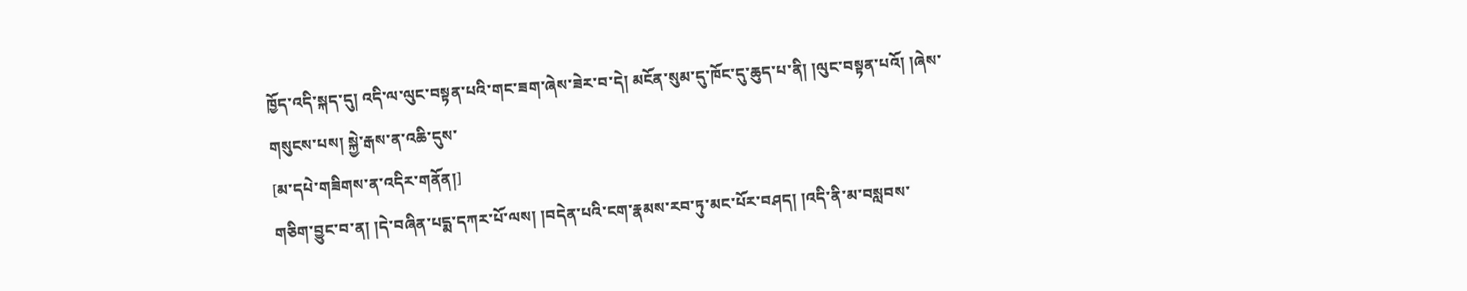ཁྱོད་འདི་སྐད་དུ། འདི་ལ་ལུང་བསྟན་པའི་གང་ཟག་ཞེས་ཟེར་བ་དེ། མངོན་སུམ་དུ་ཁོང་དུ་ཆུད་པ་ནི། །ལུང་བསྟན་པའོ། །ཞེས་གསུངས་པས། སྐྱེ་རྒས་ན་འཆི་དུས་
[མ་དཔེ་གཟིགས་ན་འདིར་གནོན།]
གཅིག་བྱུང་བ་ན། །དེ་བཞིན་པདྨ་དཀར་པོ་ལས། །བདེན་པའི་ངག་རྣམས་རབ་ཏུ་མང་པོར་བཤད། །འདི་ནི་མ་བསླབས་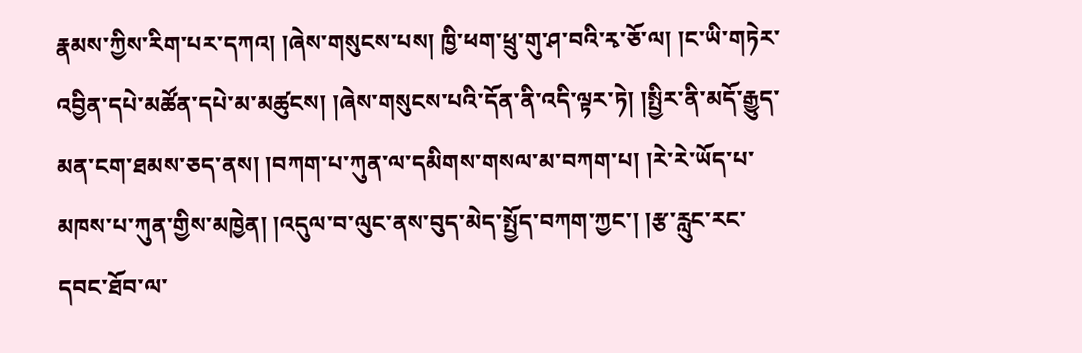རྣམས་ཀྱིས་རིག་པར་དཀའ། །ཞེས་གསུངས་པས། ཁྱི་ཕག་ཕྲུ་གུ་ཤ་བའི་རྭ་ཅོ་ལ། །ང་ཡི་གཏེར་འབྱིན་དཔེ་མཚོན་དཔེ་མ་མཚུངས། །ཞེས་གསུངས་པའི་དོན་ནི་འདི་ལྟར་ཏེ། །སྤྱིར་ནི་མདོ་རྒྱུད་མན་ངག་ཐམས་ཅད་ནས། །བཀག་པ་ཀུན་ལ་དམིགས་གསལ་མ་བཀག་པ། །རེ་རེ་ཡོད་པ་མཁས་པ་ཀུན་གྱིས་མཁྱེན། །འདུལ་བ་ལུང་ནས་བུད་མེད་སྤྱོད་བཀག་ཀྱང་། །རྩ་རླུང་རང་དབང་ཐོབ་ལ་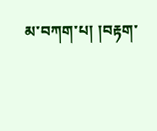མ་བཀག་པ། །བརྟག་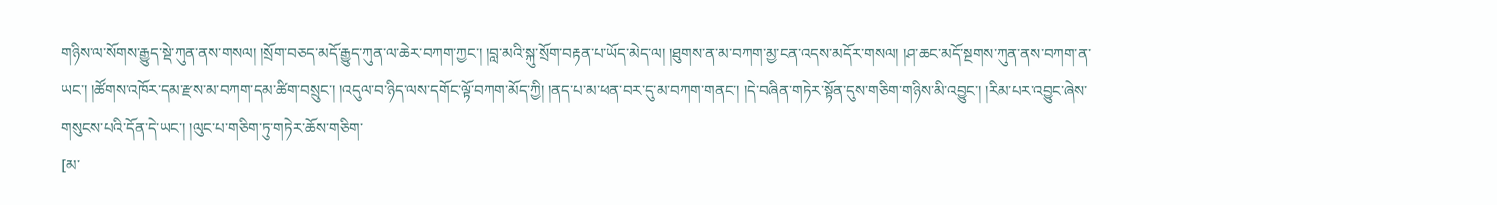གཉིས་ལ་སོགས་རྒྱུད་སྡེ་ཀུན་ནས་གསལ། །སྲོག་བཅད་མདོ་རྒྱུད་ཀུན་ལ་ཆེར་བཀག་ཀྱང་། །བླ་མའི་སྐུ་སྲོག་བརྟན་པ་ཡོད་མེད་ལ། །ཐུགས་ན་མ་བཀག་མྱ་ངན་འདས་མདོར་གསལ། །ཤ་ཆང་མདོ་སྔགས་ཀུན་ནས་བཀག་ན་ཡང་། །ཚོགས་འཁོར་དམ་རྫས་མ་བཀག་དམ་ཚིག་བསྲུང་། །འདུལ་བ་ཉིད་ལས་དགོང་ལྟོ་བཀག་མོད་ཀྱི། །ནད་པ་མ་ཕན་བར་དུ་མ་བཀག་གནང་། །དེ་བཞིན་གཏེར་སྟོན་དུས་གཅིག་གཉིས་མི་འབྱུང་། །རིམ་པར་འབྱུང་ཞེས་གསུངས་པའི་དོན་དེ་ཡང་། །ལུང་པ་གཅིག་ཏུ་གཏེར་ཆོས་གཅིག་
[མ་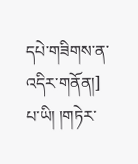དཔེ་གཟིགས་ན་འདིར་གནོན།]
པ་ཡི། །གཏེར་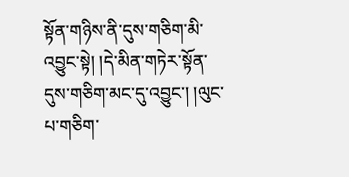སྟོན་གཉིས་ནི་དུས་གཅིག་མི་འབྱུང་སྟེ། །དེ་མིན་གཏེར་སྟོན་དུས་གཅིག་མང་དུ་འབྱུང་། །ལུང་པ་གཅིག་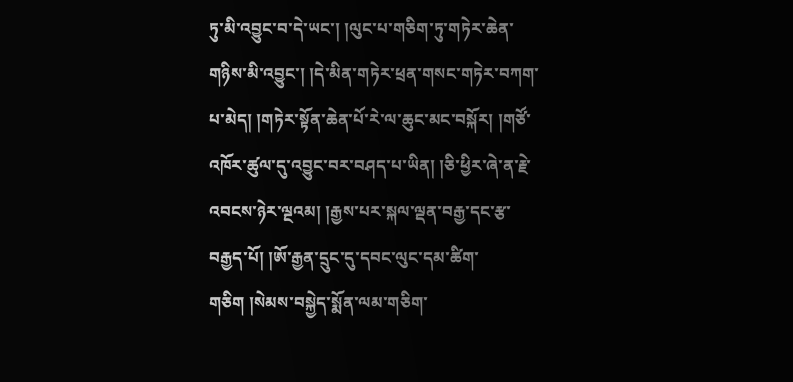ཏུ་མི་འབྱུང་བ་དེ་ཡང་། །ལུང་པ་གཅིག་ཏུ་གཏེར་ཆེན་གཉིས་མི་འབྱུང་། །དེ་མིན་གཏེར་ཕྲན་གསང་གཏེར་བཀག་པ་མེད། །གཏེར་སྟོན་ཆེན་པོ་རེ་ལ་ཆུང་མང་བསྐོར། །གཙོ་འཁོར་ཚུལ་དུ་འབྱུང་བར་བཤད་པ་ཡིན། །ཅི་ཕྱིར་ཞེ་ན་རྗེ་འབངས་ཉེར་ལྔའམ། །རྒྱས་པར་སྐལ་ལྡན་བརྒྱ་དང་རྩ་བརྒྱད་པོ། །ཨོ་རྒྱན་དྲུང་དུ་དབང་ལུང་དམ་ཚིག་གཅིག །སེམས་བསྐྱེད་སྨོན་ལམ་གཅིག་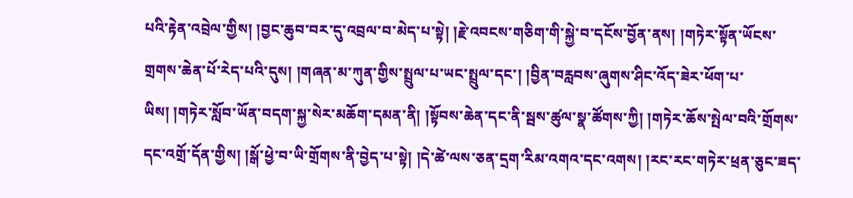པའི་རྟེན་འབྲེལ་གྱིས། །བྱང་ཆུབ་བར་དུ་འབྲལ་བ་མེད་པ་སྟེ། །རྗེ་འབངས་གཅིག་གི་སྐྱེ་བ་དངོས་བྱོན་ནས། །གཏེར་སྟོན་ཡོངས་གྲགས་ཆེན་པོ་རེད་པའི་དུས། །གཞན་མ་ཀུན་གྱིས་སྤྲུལ་པ་ཡང་སྤྲུལ་དང་། །བྱིན་བརླབས་ཞུགས་ཤིང་འོད་ཟེར་ཕོག་པ་ཡིས། །གཏེར་སློབ་ཡོན་བདག་སྐྱ་སེར་མཆོག་དམན་ནི། །སྟོབས་ཆེན་དང་ནི་སྦས་ཚུལ་སྣ་ཚོགས་ཀྱི། །གཏེར་ཆོས་སྤེལ་བའི་གྲོགས་དང་འགྲོ་དོན་གྱིས། །སྒོ་ཕྱེ་བ་ཡི་གྲོགས་ནི་བྱེད་པ་སྟེ། །དེ་ཚེ་ལས་ཅན་དྲག་རིམ་འགའ་དང་འགས། །རང་རང་གཏེར་ཕྲན་ཅུང་ཟད་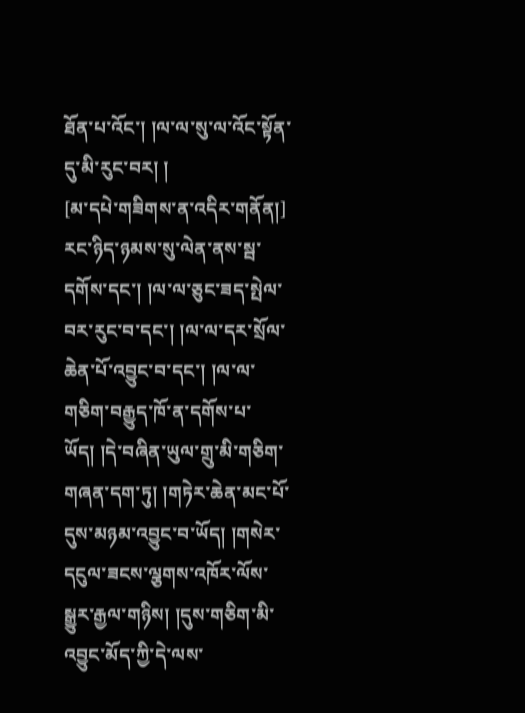ཐོན་པ་འོང་། །ལ་ལ་སུ་ལ་འོང་སྟོན་དུ་མི་རུང་བར། །
[མ་དཔེ་གཟིགས་ན་འདིར་གནོན།]
རང་ཉིད་ཉམས་སུ་ལེན་ནས་སྦ་དགོས་དང་། །ལ་ལ་ཅུང་ཟད་སྤེལ་བར་རུང་བ་དང་། །ལ་ལ་དར་སྲོལ་ཆེན་པོ་འབྱུང་བ་དང་། །ལ་ལ་གཅིག་བརྒྱུད་ཁོ་ན་དགོས་པ་ཡོད། །དེ་བཞིན་ཡུལ་གྲུ་མི་གཅིག་གཞན་དག་ཏུ། །གཏེར་ཆེན་མང་པོ་དུས་མཉམ་འབྱུང་བ་ཡོད། །གསེར་དངུལ་ཟངས་ལྕགས་འཁོར་ལོས་སྒྱུར་རྒྱལ་གཉིས། །དུས་གཅིག་མི་འབྱུང་མོད་ཀྱི་དེ་ལས་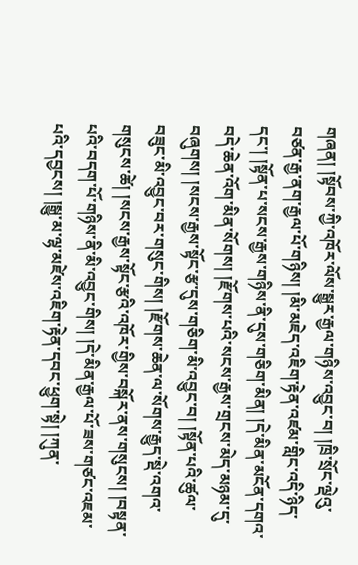གཞན། །སྟོབས་ཀྱི་འཁོར་ལོས་སྒྱུར་རྒྱལ་གཉིས་འབྱུང་བ། །ཁྲི་སྲོང་ལྡེའུ་བཙན་རྒྱ་ནག་རྒྱལ་པོ་གཉིས། །མི་མཇེད་འཇིག་རྟེན་འཛམ་གླིང་འདི་ཉིད་དང་། །སྟོན་པ་སངས་རྒྱས་གཉིས་ནི་དུས་གཅིག་མིན། །དེ་མིན་མངོན་དགའ་བདེ་ཆེན་འོག་མིན་སོགས། །རྫོགས་པའི་སངས་རྒྱས་གྲངས་མེད་མཉམ་དུ་བཞུགས། །སངས་རྒྱས་སྟོང་རྩ་དུས་གཅིག་མི་འབྱུང་བ། །སྟོན་པའི་ཚུལ་བཟུང་མི་འབྱུང་བར་གསུང་གིས། །རྫོགས་ཆེན་ལ་སོགས་རྒྱུད་སྡེ་འགའ་གསུངས་ཚེ། །སངས་རྒྱས་སྟོང་རྩའི་འཁོར་གྱིས་བསྐོར་ནས་གསུངས། །བསྟན་པའི་བདག་པོ་གཉིས་ནི་མི་འབྱུང་གིས། །དེ་མིན་རྒྱལ་པོ་ཟས་གཙང་འཇམ་པའི་དབྱངས། །སྒྱུ་མ་ལྷ་མཛེས་འཇིག་རྟེན་དབང་ཕྱུག་སྟེ། །ཀུན་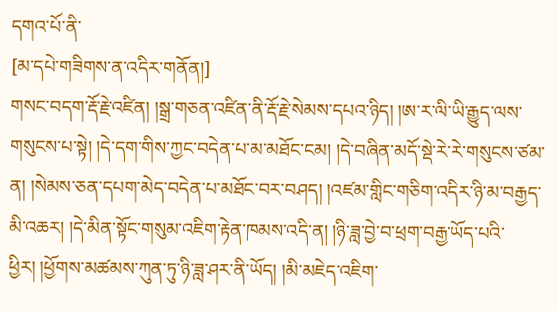དགའ་པོ་ནི་
[མ་དཔེ་གཟིགས་ན་འདིར་གནོན།]
གསང་བདག་རྡོ་རྗེ་འཛིན། །སྒྲ་གཅན་འཛིན་ནི་རྡོ་རྗེ་སེམས་དཔའ་ཉིད། །ཨ་ར་ལི་ཡི་རྒྱུད་ལས་གསུངས་པ་སྟེ། །དེ་དག་གིས་ཀྱང་བདེན་པ་མ་མཐོང་ངམ། །དེ་བཞིན་མདོ་སྡེ་རེ་རེ་གསུངས་ཙམ་ན། །སེམས་ཅན་དཔག་མེད་བདེན་པ་མཐོང་བར་བཤད། །འཛམ་གླིང་གཅིག་འདིར་ཉི་མ་བརྒྱད་མི་འཆར། །དེ་མིན་སྟོང་གསུམ་འཇིག་རྟེན་ཁམས་འདི་ན། །ཉི་ཟླ་བྱེ་བ་ཕྲག་བརྒྱ་ཡོད་པའི་ཕྱིར། །ཕྱོགས་མཚམས་ཀུན་ཏུ་ཉི་ཟླ་ཤར་ནི་ཡོད། །མི་མཇེད་འཇིག་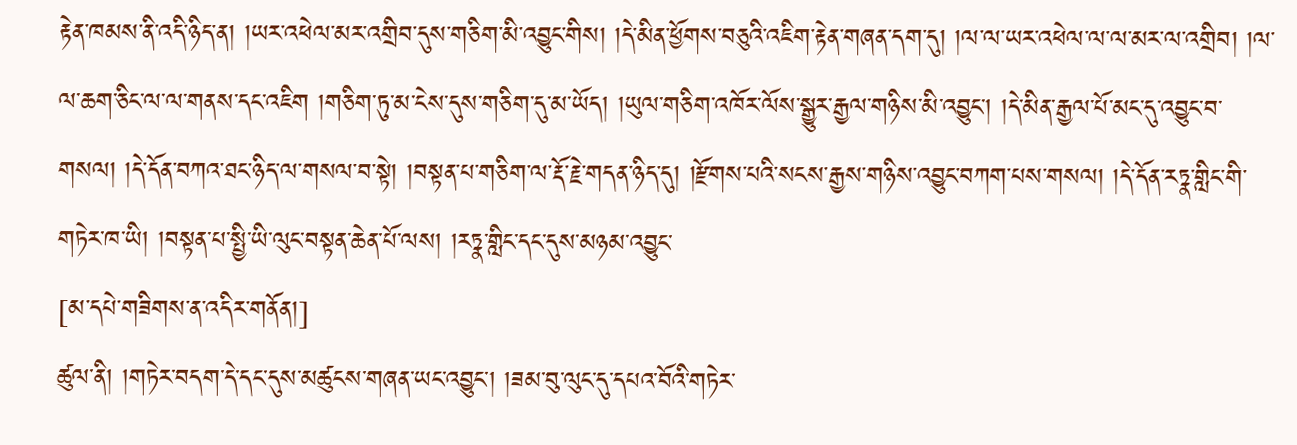རྟེན་ཁམས་ནི་འདི་ཉིད་ན། །ཡར་འཕེལ་མར་འགྲིབ་དུས་གཅིག་མི་འབྱུང་གིས། །དེ་མིན་ཕྱོགས་བཅུའི་འཇིག་རྟེན་གཞན་དག་དུ། །ལ་ལ་ཡར་འཕེལ་ལ་ལ་མར་ལ་འགྲིབ། །ལ་ལ་ཆག་ཅིང་ལ་ལ་གནས་དང་འཇིག །གཅིག་ཏུ་མ་ངེས་དུས་གཅིག་དུ་མ་ཡོད། །ཡུལ་གཅིག་འཁོར་ལོས་སྒྱུར་རྒྱལ་གཉིས་མི་འབྱུང་། །དེ་མིན་རྒྱལ་པོ་མང་དུ་འབྱུང་བ་གསལ། །དེ་དོན་བཀའ་ཐང་ཉིད་ལ་གསལ་བ་སྟེ། །བསྟན་པ་གཅིག་ལ་རྡོ་རྗེ་གདན་ཉིད་དུ། །རྫོགས་པའི་སངས་རྒྱས་གཉིས་འབྱུང་བཀག་པས་གསལ། །དེ་དོན་རཏྣ་གླིང་གི་གཏེར་ཁ་ཡི། །བསྟན་པ་སྤྱི་ཡི་ལུང་བསྟན་ཆེན་པོ་ལས། །རཏྣ་གླིང་དང་དུས་མཉམ་འབྱུང་
[མ་དཔེ་གཟིགས་ན་འདིར་གནོན།]
ཚུལ་ནི། །གཏེར་བདག་དེ་དང་དུས་མཚུངས་གཞན་ཡང་འབྱུང་། །ཟམ་བུ་ལུང་དུ་དཔའ་བོའི་གཏེར་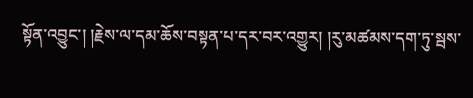སྟོན་འབྱུང་། །རྗེས་ལ་དམ་ཆོས་བསྟན་པ་དར་བར་འགྱུར། །རུ་མཚམས་དག་ཏུ་སྦས་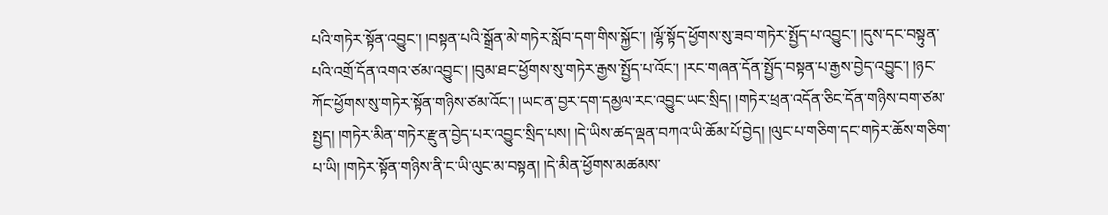པའི་གཏེར་སྟོན་འབྱུང་། །བསྟན་པའི་སྒྲོན་མེ་གཏེར་སློབ་དག་གིས་སྐྱོང་། །ལྷོ་སྟོད་ཕྱོགས་སུ་ཟབ་གཏེར་སྤྱོད་པ་འབྱུང་། །དུས་དང་བསྟུན་པའི་འགྲོ་དོན་འགའ་ཙམ་འབྱུང་། །བུམ་ཐང་ཕྱོགས་སུ་གཏེར་རྒྱས་སྤྱོད་པ་འོང་། །རང་གཞན་དོན་སྤྱོད་བསྟན་པ་རྒྱས་བྱེད་འབྱུང་། །ཉང་ཀོང་ཕྱོགས་སུ་གཏེར་སྟོན་གཉིས་ཙམ་འོང་། །ཡང་ན་བྱར་དག་དམྱལ་རང་འབྱུང་ཡང་སྲིད། །གཏེར་ཕྲན་འདོན་ཅིང་དོན་གཉིས་བག་ཙམ་སྤྱད། །གཏེར་མིན་གཏེར་རྫུན་བྱེད་པར་འབྱུང་སྲིད་པས། །དེ་ཡིས་ཚད་ལྡན་བཀའ་ཡི་ཆོམ་པོ་བྱེད། །ལུང་པ་གཅིག་དང་གཏེར་ཆོས་གཅིག་པ་ཡི། །གཏེར་སྟོན་གཉིས་ནི་ང་ཡི་ལུང་མ་བསྟན། །དེ་མིན་ཕྱོགས་མཚམས་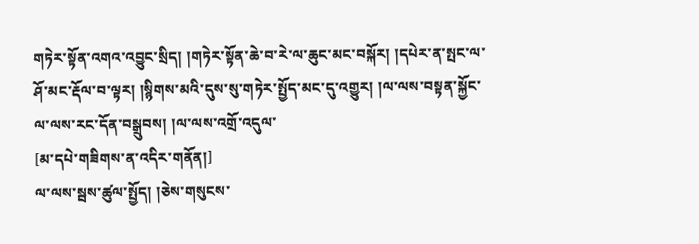གཏེར་སྟོན་འགའ་འབྱུང་སྲིད། །གཏེར་སྟོན་ཆེ་བ་རེ་ལ་ཆུང་མང་བསྐོར། །དཔེར་ན་སྤང་ལ་ཤོ་མང་རྡོལ་བ་ལྟར། །སྙིགས་མའི་དུས་སུ་གཏེར་སྤྱོད་མང་དུ་འགྱུར། །ལ་ལས་བསྟན་སྐྱོང་ལ་ལས་རང་དོན་བསྒྲུབས། །ལ་ལས་འགྲོ་འདུལ་
[མ་དཔེ་གཟིགས་ན་འདིར་གནོན།]
ལ་ལས་སྦས་ཚུལ་སྤྱོད། །ཅེས་གསུངས་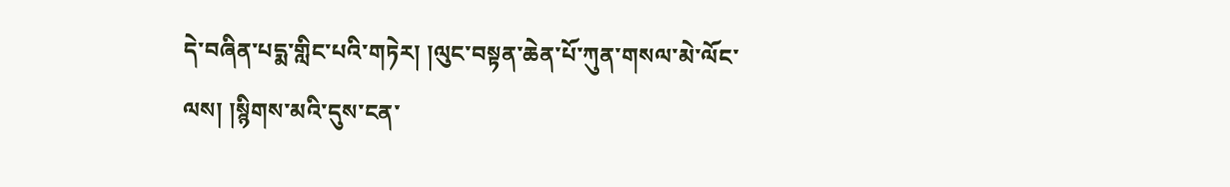དེ་བཞིན་པདྨ་གླིང་པའི་གཏེར། །ལུང་བསྟན་ཆེན་པོ་ཀུན་གསལ་མེ་ལོང་ལས། །སྙིགས་མའི་དུས་ངན་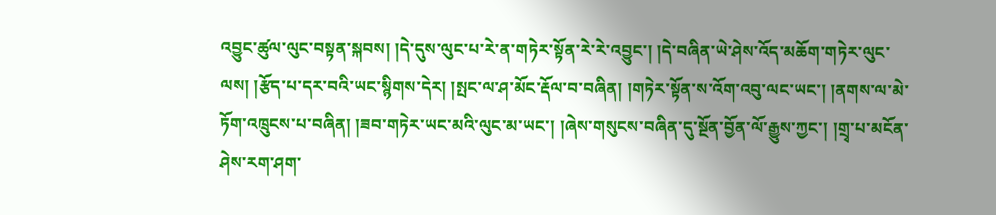འབྱུང་ཚུལ་ལུང་བསྟན་སྐབས། །དེ་དུས་ལུང་པ་རེ་ན་གཏེར་སྟོན་རེ་རེ་འབྱུང་། །དེ་བཞིན་ཡེ་ཤེས་འོད་མཆོག་གཏེར་ལུང་ལས། །རྩོད་པ་དར་བའི་ཡང་སྙིགས་དེར། །སྤང་ལ་ཤ་མོང་རྡོལ་བ་བཞིན། །གཏེར་སྟོན་ས་འོག་འབུ་ལང་ཡང་། །ནགས་ལ་མེ་ཏོག་འཁྲུངས་པ་བཞིན། །ཟབ་གཏེར་ཡང་མའི་ལུང་མ་ཡང་། །ཞེས་གསུངས་བཞིན་དུ་སྔོན་བྱོན་ལོ་རྒྱུས་ཀྱང་། །གྲྭ་པ་མངོན་ཤེས་རག་ཤག་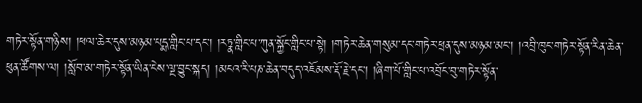གཏེར་སྟོན་གཉིས། །ཕལ་ཆེར་དུས་མཉམ་པདྨ་གླིང་པ་དང་། །རཏྣ་གླིང་པ་ཀུན་སྐྱོང་གླིང་པ་སྟེ། །གཏེར་ཆེན་གསུམ་དང་གཏེར་ཕྲན་དུས་མཉམ་མང་། །འབྲི་ཁུང་གཏེར་སྟོན་རིན་ཆེན་ཕུན་ཚོགས་ལ། །སློབ་མ་གཏེར་སྟོན་ཡིན་ངེས་ལྔ་བྱུང་སྐད། །མངའ་རི་པཎ་ཆེན་བདུད་འཇོམས་རྡོ་རྗེ་དང་། །ཞིག་པོ་གླིང་པ་འབྲོང་བུ་གཏེར་སྟོན་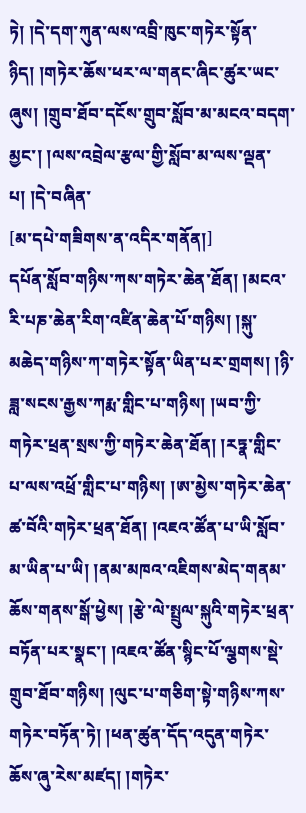ཏེ། །དེ་དག་ཀུན་ལས་འབྲི་ཁུང་གཏེར་སྟོན་ཉིད། །གཏེར་ཆོས་ཕར་ལ་གནང་ཞིང་ཚུར་ཡང་ཞུས། །གྲུབ་ཐོབ་དངོས་གྲུབ་སློབ་མ་མངའ་བདག་མྱང་། །ལས་འབྲེལ་རྩལ་གྱི་སློབ་མ་ལས་ལྡན་པ། །དེ་བཞིན་
[མ་དཔེ་གཟིགས་ན་འདིར་གནོན།]
དཔོན་སློབ་གཉིས་ཀས་གཏེར་ཆེན་ཐོན། །མངའ་རི་པཎ་ཆེན་རིག་འཛིན་ཆེན་པོ་གཉིས། །སྐུ་མཆེད་གཉིས་ཀ་གཏེར་སྟོན་ཡིན་པར་གྲགས། །ཉི་ཟླ་སངས་རྒྱས་ཀརྨ་གླིང་པ་གཉིས། །ཡབ་ཀྱི་གཏེར་ཕྲན་སྲས་ཀྱི་གཏེར་ཆེན་ཐོན། །རཏྣ་གླིང་པ་ལས་འཕྲོ་གླིང་པ་གཉིས། །ཨ་མྱེས་གཏེར་ཆེན་ཚ་བོའི་གཏེར་ཕྲན་ཐོན། །འཇའ་ཚོན་པ་ཡི་སློབ་མ་ཡིན་པ་ཡི། །ནམ་མཁའ་འཇིགས་མེད་གནམ་ཆོས་གནས་སྒོ་ཕྱེས། །རྩེ་ལེ་སྤྲུལ་སྐུའི་གཏེར་ཕྲན་བཏོན་པར་སྣང་། །འཇའ་ཚོན་སྙིང་པོ་ལྕགས་སྡེ་གྲུབ་ཐོབ་གཉིས། །ལུང་པ་གཅིག་སྟེ་གཉིས་ཀས་གཏེར་བཏོན་ཏེ། །ཕན་ཚུན་དོད་འདུན་གཏེར་ཆོས་ཞུ་རེས་མཛད། །གཏེར་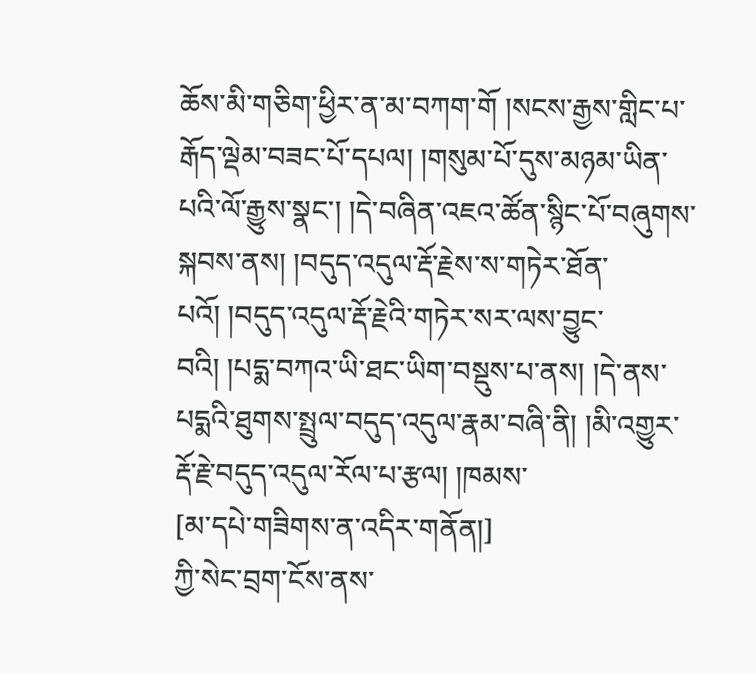ཆོས་མི་གཅིག་ཕྱིར་ན་མ་བཀག་གོ །སངས་རྒྱས་གླིང་པ་རྒོད་ལྡེམ་བཟང་པོ་དཔལ། །གསུམ་པོ་དུས་མཉམ་ཡིན་པའི་ལོ་རྒྱུས་སྣང་། །དེ་བཞིན་འཇའ་ཚོན་སྙིང་པོ་བཞུགས་སྐབས་ནས། །བདུད་འདུལ་རྡོ་རྗེས་ས་གཏེར་ཐོན་པའོ། །བདུད་འདུལ་རྡོ་རྗེའི་གཏེར་སར་ལས་བྱུང་བའི། །པདྨ་བཀའ་ཡི་ཐང་ཡིག་བསྡུས་པ་ནས། །དེ་ནས་པདྨའི་ཐུགས་སྤྲུལ་བདུད་འདུལ་རྣམ་བཞི་ནི། །མི་འགྱུར་རྡོ་རྗེ་བདུད་འདུལ་རོལ་པ་རྩལ། །ཁམས་
[མ་དཔེ་གཟིགས་ན་འདིར་གནོན།]
ཀྱི་སེང་བྲག་ངོས་ནས་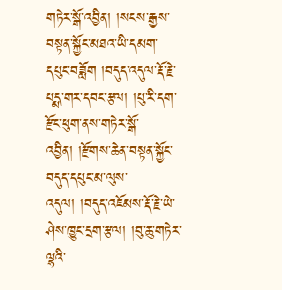གཏེར་སྒོ་འབྱིན། །སངས་རྒྱས་བསྟན་སྐྱོང་མཐའ་ཡི་དམག་དཔུང་བཟློག །བདུད་འདུལ་རྡོ་རྗེ་པདྨ་གར་དབང་རྩལ། །པུ་རི་དག་རྫོང་ཕུག་ནས་གཏེར་སྒོ་འབྱིན། །རྫོགས་ཆེན་བསྟན་སྐྱོང་བདུད་དཔུང་མ་ལུས་འདུལ། །བདུད་འཇོམས་རྡོ་རྗེ་ཡེ་ཤེས་ཁྱུང་དྲག་རྩལ། །བུ་ཆུ་གཏེར་ལྷའི་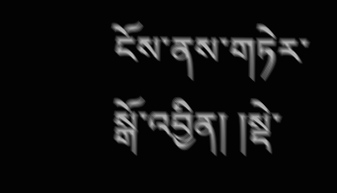ངོས་ནས་གཏེར་སྒོ་འབྱིན། །སྡེ་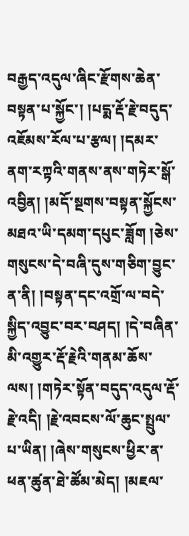བརྒྱད་འདུལ་ཞིང་རྫོགས་ཆེན་བསྟན་པ་སྐྱོང་། །པདྨ་རྡོ་རྗེ་བདུད་འཇོམས་རོལ་པ་རྩལ། །དམར་ནག་རཀྟའི་གནས་ནས་གཏེར་སྒོ་འབྱིན། །མདོ་སྔགས་བསྟན་སྐྱོངས་མཐའ་ཡི་དམག་དཔུང་ཟློག །ཅེས་གསུངས་དེ་བཞི་དུས་གཅིག་བྱུང་ན་ནི། །བསྟན་དང་འགྲོ་ལ་བདེ་སྐྱིད་འབྱུང་བར་བཤད། །དེ་བཞིན་མི་འགྱུར་རྡོ་རྗེའི་གནམ་ཆོས་ལས། །གཏེར་སྟོན་བདུད་འདུལ་རྡོ་རྗེ་འདི། །རྗེ་འབངས་ལོ་ཆུང་སྤྲུལ་པ་ཡིན། །ཞེས་གསུངས་ཕྱིར་ན་ཕན་ཚུན་ཐེ་ཚོམ་མེད། །མཇལ་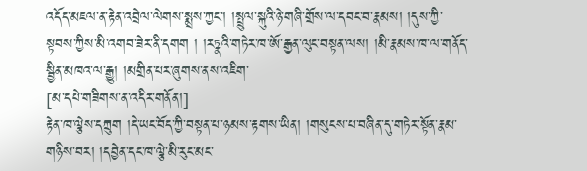འདོད་མཇལ་ན་རྟེན་འབྲེལ་ལེགས་སྨྲས་ཀྱང་། །སྤྲུལ་སྐུའི་ཉེ་གཞི་གྲོས་ལ་དབང་བ་རྣམས། །དུས་ཀྱི་སྟབས་ཀྱིས་མི་འགབ་ཟེར་ནི་དགག ། །རཏྣའི་གཏེར་ཁ་ཨོ་རྒྱན་ལུང་བསྟན་ལས། །མི་རྣམས་ཁ་ལ་གནོད་སྦྱིན་མཁའ་ལ་རྒྱུ། །མགྲིན་པར་ཞུགས་ནས་འཇིག་
[མ་དཔེ་གཟིགས་ན་འདིར་གནོན།]
རྟེན་ཁ་ལྕེས་དཀྲུག །དེ་ཡང་བོད་ཀྱི་བསྟན་པ་ཉམས་རྟགས་ཡིན། །གསུངས་པ་བཞིན་དུ་གཏེར་སྟོན་རྣམ་གཉིས་བར། །དབྱེན་དང་ཁ་ལྕེ་མི་རུང་མང་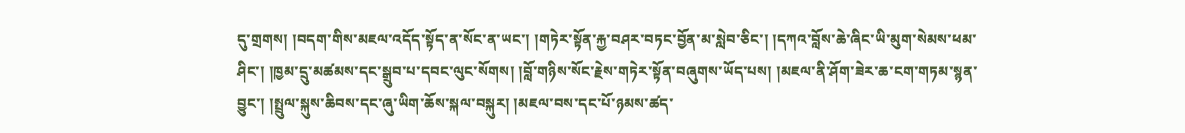དུ་གྲགས། །བདག་གིས་མཇལ་འདོད་སྟོད་ན་སོང་ན་ཡང་། །གཏེར་སྟོན་རྐྱ་བཤར་བཏང་བྱོན་མ་སླེབ་ཅིང་། །དཀའ་བློས་ཆེ་ཞིང་ཡི་མུག་སེམས་ཕམ་ཤིང་། །ཁྱམ་དྲུ་མཚམས་དང་སྒྲུབ་པ་དབང་ལུང་སོགས། །བློ་གཉིས་སོང་རྗེས་གཏེར་སྟོན་བཞུགས་ཡོད་པས། །མཇལ་ནི་ཤོག་ཟེར་ཆ་ངག་གཏམ་སྙན་བྱུང་། །སྤྲུལ་སྐུས་ཆིབས་དང་ཞུ་ཡིག་ཆོས་སྐལ་བསྐུར། །མཇལ་བས་དང་པོ་ཉམས་ཚད་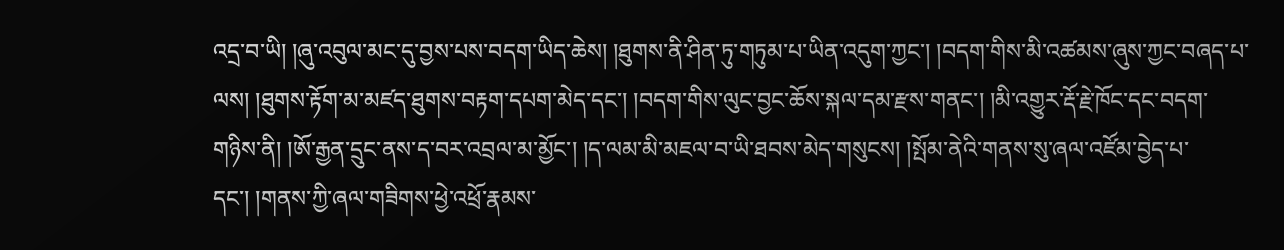འདྲ་བ་ཡི། །ཞུ་འབུལ་མང་དུ་བྱས་པས་བདག་ཡིད་ཆེས། །ཐུགས་ནི་ཤིན་ཏུ་གཏུམ་པ་ཡིན་འདུག་ཀྱང་། །བདག་གིས་མི་འཚམས་ཞུས་ཀྱང་བཞད་པ་ལས། །ཐུགས་རྟོག་མ་མཛད་ཐུགས་བརྟག་དཔག་མེད་དང་། །བདག་གིས་ལུང་བྱང་ཆོས་སྐལ་དམ་རྫས་གནང་། །མི་འགྱུར་རྡོ་རྗེ་ཁོང་དང་བདག་གཉིས་ནི། །ཨོ་རྒྱན་དྲུང་ནས་ད་བར་འབྲལ་མ་མྱོང་། །ད་ལམ་མི་མཇལ་བ་ཡི་ཐབས་མེད་གསུངས། །སྤོམ་ནེའི་གནས་སུ་ཞལ་འཛོམ་བྱེད་པ་དང་། །གནས་ཀྱི་ཞལ་གཟིགས་ཕྱེ་འཕྲོ་རྣམས་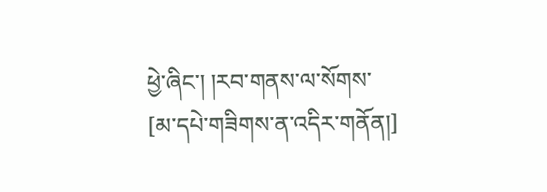ཕྱེ་ཞིང་། །རབ་གནས་ལ་སོགས་
[མ་དཔེ་གཟིགས་ན་འདིར་གནོན།]